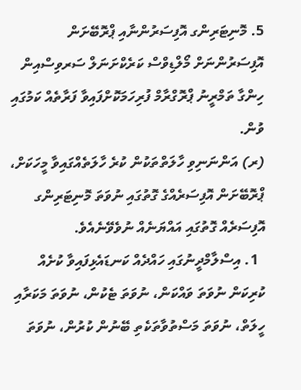5. މޮނިޓަރިންގ އޮފިސަރުންނާއި ޕްރޮބޭށަން އޮފިސަރުންނަށް މޯލްޑިވްސް ކަރެކްށަނަލް ސަރވިސްއިން ހިންގާ ތަމްރީނު ޕްރޮގްރާމް ފުރިހަމަކޮށްފައިވާ ފަރާތެއް ކަމުގައި ވުން.
(ރ) އަންނަނިވި ހާލަތްތަކުން ކުރެ ހާލަތެއްގައިވާ މީހަކަށް، ޕްރޮބޭށަން އޮފިސަރެއްގެ ގޮތުގައި ނުވަތަ މޮނިޓަރިންގ އޮފިސަރެއް ގޮތުގައި އައްޔަނެއް ނުވެވޭނެއެވެ.
  1. އިސްލާމްދީނުގައި ހައްދެއް ކަނޑައެޅިފައިވާ ކުށެއް ކުރިކަން ނުވަތަ ވައްކަން، ނުވަތަ ޓެކުން، ނުވަތަ މަކަރާއި ހީލަތް، ނުވަތަ މަސްތުވާތަކެތި ބޭނުން ކުރުން، ނުވަތަ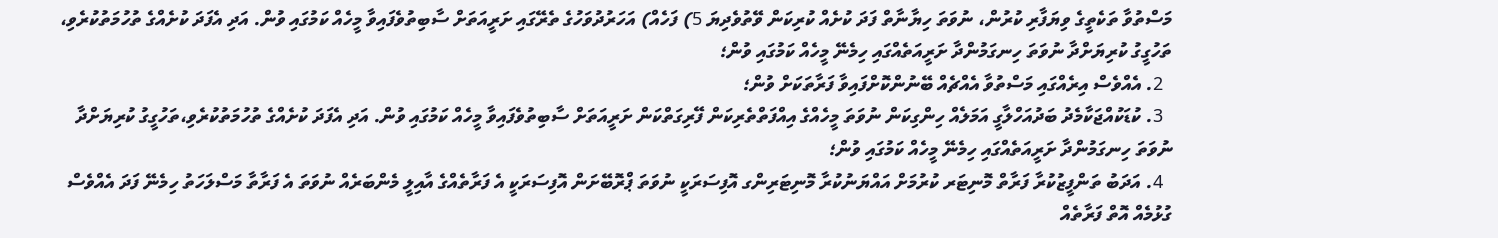މަސްތުވާ ތަކެތީގެ ވިޔަފާރި ކުރުން، ނުވަތަ ހިޔާނާތް ފަދަ ކުށެއް ކުރިކަން ވޭތުވެދިޔަ 5) ފަހެއް) އަހަރުދުވަހުގެ ތެރޭގައި ށަރީއަތަށް ސާބިތުވެފައިވާ މީހެއް ކަމުގައި ވުން. އަދި އެފަދަ ކުށެއްގެ ތުހުމަތުކުރެވި، ތަހުގީގު ކުރިޔަށްދާ ނުވަތަ ހިނގަމުންދާ ށަރީއަތެއްގައި ހިމެނޭ މީހެއް ކަމުގައި ވުން؛
  2. އެއްވެސް އިރެއްގައި މަސްތުވާ އެއްޗެއް ބޭނުންކޮށްފައިވާ ފަރާތަކަށް ވުން؛
  3. ކުޑަކުއްޖަކާމެދު ބަދުއަހްލާގީ އަމަލެއް ހިންގިކަން ނުވަތަ މީހެއްގެ އިއްފަތްތެރިކަން ފޭރިގަތްކަން ށަރީއަތަށް ސާބިތުވެފައިވާ މީހެއް ކަމުގައި ވުން. އަދި އެފަދަ ކުށެއްގެ ތުހުމަތުކުރެވި،ތަހުގީގު ކުރިޔަށްދާ ނުވަތަ ހިނގަމުންދާ ށަރީއަތެއްގައި ހިމެނޭ މީހެއް ކަމުގައި ވުން؛
  4. އަދަބު ތަންފީޒުކުރާ ފަރާތް މޮނިޓަރ ކުރުމަށް އައްޔަނުކުރާ މޮނިޓަރިންގ އޮފިސަރަކީ ނުވަތަ ޕްރޮބޭށަން އޮފިސަރަކީ އެ ފަރާތެއްގެ އާއިލީ މެންބަރެއް ނުވަތަ އެ ފަރާތާ މަސްލަހަތު ހިމެނޭ ފަދަ އެއްވެސް ގުޅުމެއް އޮތް ފަރާތެއް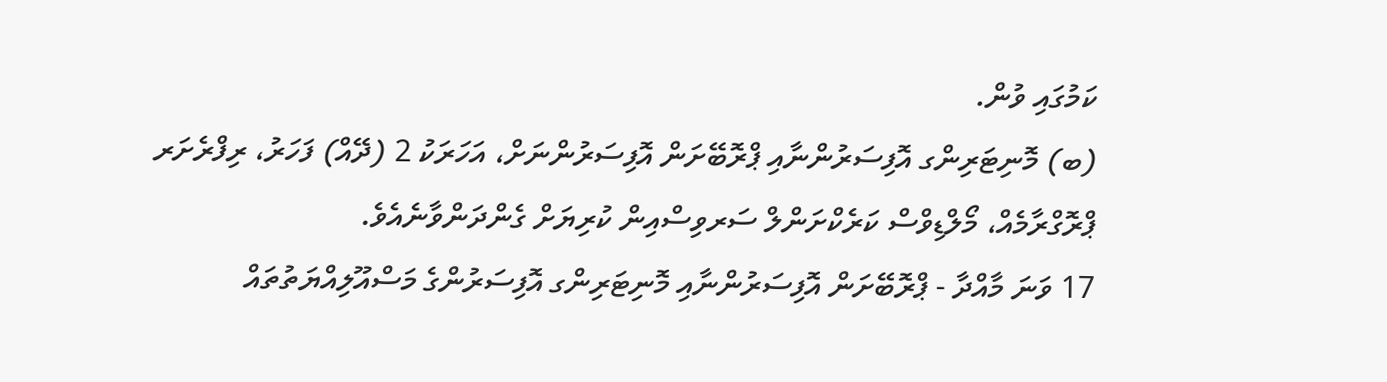ކަމުގައި ވުން.
(ބ) މޮނިޓަރިންގ އޮފިސަރުންނާއި ޕްރޮބޭށަން އޮފިސަރުންނަށް، އަހަރަކު 2 (ދޭއް) ފަހަރު، ރިފްރެށަރ ޕްރޮގްރާމެއް، މޯލްޑިވްސް ކަރެކްށަންލް ސަރވިސްއިން ކުރިޔަށް ގެންދަންވާނެއެވެ.
17 ވަނަ މާއްދާ - ޕްރޮބޭށަން އޮފިސަރުންނާއި މޮނިޓަރިންގ އޮފިސަރުންގެ މަސްއޫލިއްޔަތުތައް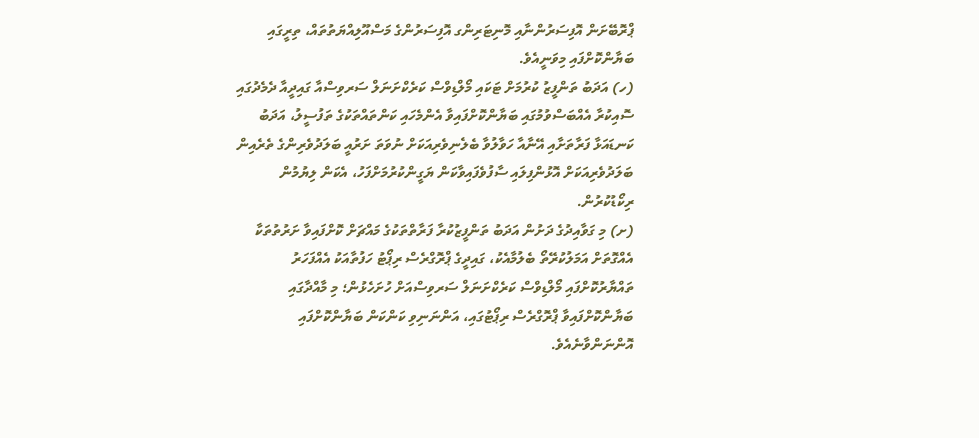ޕްރޮބޭށަން އޮފިސަރުންނާއި މޮނިޓަރިންގ އޮފިސަރުންގެ މަސްއޫލިއްޔަތުތައް، ތިރީގައި ބަޔާންކޮށްފައި މިވަނީއެވެ.
(ހ) އަދަބު ތަންފީޒު ކުރުމަށް ޓަކައި މޯލްޑިވްސް ކަރެކްށަނަލް ސަރވިސްއާ ގައިދީއާ ދެމެދުގައި ސޮއިކުރާ އެއްބަސްވުމުގައި ބަޔާންކޮށްފައިވާ އެންމެހައި ކަންތައްތަކުގެ ތަފުސީލު، އަދަބު ކަނޑައަޅާ ފަރާތަށާއި އޭނާއާ ހަވާލުވާ ބެލެނިވެރިއަކަށް ނުވަތަ ށަރުއީ ބަލަދުވެރިންގެ ތެރެއިން ބަލަދުވެރިއަކަށް އޮޅުންފިލައި ސާފުވެފައިވާކަން ޔަގީންކުރުމަށްފަހު، އެކަން ލިޔުމުން ރިކޯޑުކުރުން.
(ށ) މި ގަވާއިދުގެ ދަށުން އަދަބު ތަންފީޒުކުރާ ފަރާތްތަކުގެ މައްޗަށް ކޮށްފައިވާ ށަރުތުތަކާ އެއްގޮތަށް އަމަލުކުރޭތޯ ބެލުމާއެކު، ގައިދީގެ ޕްރޮގްރެސް ރިޕޯޓު ހަފުތާއަކު އެއްފަހަރު ތައްޔާރުކޮށްފައި މޯލްޑިވްސް ކަރެކްށަނަލް ސަރވިސްއަށް ހުށަހެޅުން؛ މި މާއްދާގައި ބަޔާންކޮށްފައިވާ ޕްރޮގްރެސް ރިޕޯޓުގައި، އަންނަނިވި ކަންކަން ބަޔާންކޮށްފައި އޮންނަންވާނެއެވެ.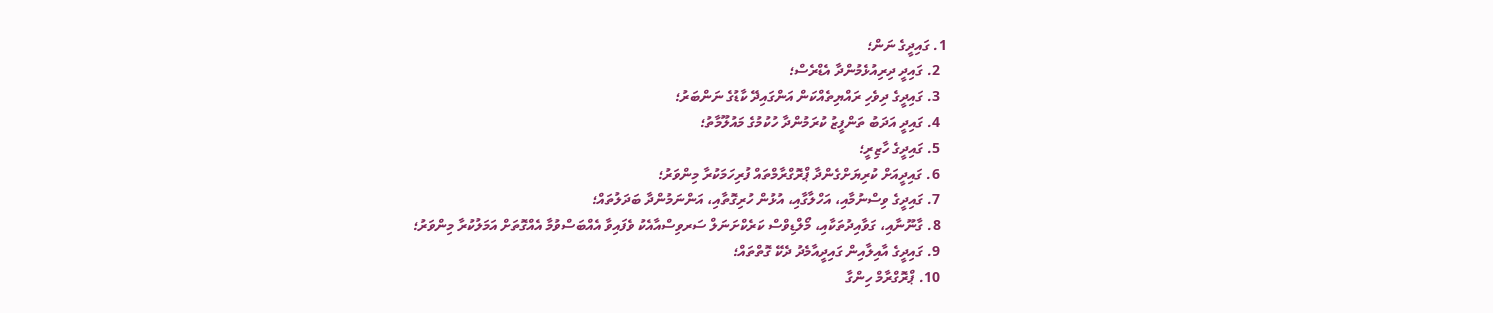1. ގައިދީގެ ނަން؛
  2. ގައިދީ ދިރިއުޅެމުންދާ އެޑްރެސް؛
  3. ގައިދީގެ ދިވެހި ރައްޔިތެއްކަން އަންގައިދޭ ކާޑުގެ ނަންބަރު؛
  4. ގައިދީ އަދަބު ތަންފީޒު ކުރަމުންދާ ހުކުމުގެ މައުލޫމާތު؛
  5. ގައިދީގެ ހާޒިރީ؛
  6. ގައިދީއަށް ކުރިޔަށްގެންދާ ޕްރޮގްރާމްތައް ފުރިހަމަކުރާ މިންވަރު؛
  7. ގައިދީގެ ވިސްނުމާއި، އަހްލާގާއި، އުޅުން ހުރިގޮތާއި، އަންނަމުންދާ ބަދަލުތައް؛
  8. ގާނޫނާއި، ގަވާއިދުތަކާއި، މޯލްޑިވްސް ކަރެކްށަނަލް ސަރވިސްއާއެކު ވެފައިވާ އެއްބަސްވުމާ އެއްގޮތަށް އަމަލުކުރާ މިންވަރު؛
  9. ގައިދީގެ އާއިލާއިން ގައިދީއާމެދު ދެކޭ ގޮތްތައް؛
  10. ޕްރޮގްރާމް ހިންގާ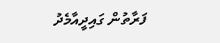ފަރާތުން ގައިދީއާމެދު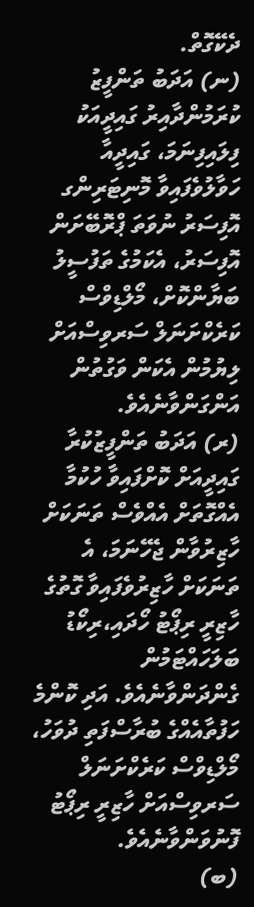ދެކޭގޮތް.
(ނ) އަދަބު ތަންފީޒު ކުރަމުންދާއިރު ގައިދީއަކު ފިލައިފިނަމަ، ގައިދީއާ ހަވާލުވެފައިވާ މޮނިޓަރިންގ އޮފިސަރު ނުވަތަ ޕްރޮބޭށަން އޮފިސަރު، އެކަމުގެ ތަފުސީލު ބަޔާންކޮށް، މޯލްޑިވްސް ކަރެކްށަނަލް ސަރވިސްއަށް ލިޔުމުން އެކަން ވަގުތުން އަންގަންވާނެއެވެ.
(ރ) އަދަބު ތަންފީޒުކުރާ ގައިދީއަށް ކޮށްފައިވާ ހުކުމާ އެއްގޮތަށް އެއްވެސް ތަނަކަށް ހާޒިރުވާން ޖެހޭނަމަ، އެ ތަނަކަށް ހާޒިރުވެފައިވާ ގޮތުގެ ހާޒިރީ ރިޕޯޓު ހޯދައި،ރިކޯޑު ބަލަހައްޓަމުން ގެންދަންވާނެއެވެ. އަދި ކޮންމެ ހަފުތާއެއްގެ ބުރާސްފަތި ދުވަހު، މޯލްޑިވްސް ކަރެކްށަނަލް ސަރވިސްއަށް ހާޒިރީ ރިޕޯޓު ފޮނުވަންވާނެއެވެ.
(ބ)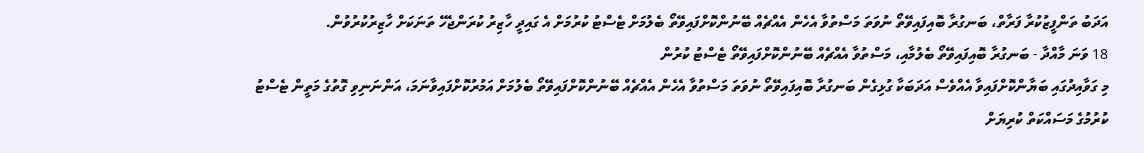އަދަބު ތަންފީޒުކުރާ ފަރާތް، ބަނގުރާ ބޮއިފައިވޭތޯ ނުވަތަ މަސްތުވާ އެހެން އެއްޗެއް ބޭނުންކޮށްފައިވޭތޯ ބެލުމަށް ޓެސްޓު ކުރުމަށް އެ ގައިދީ ހާޒިރު ކުރަންޖެހޭ ތަނަކަށް ހާޒިރުކުރުވުން.
18 ވަނަ މާއްދާ - ބަނގުރާ ބޮއިފައިވޭތޯ ބެލުމާއި، މަސްތުވާ އެއްޗެއް ބޭނުންކޮށްފައިވޭތޯ ޓެސްޓު ކުރުން
މި ގަވާއިދުގައި ބަޔާންކޮށްފައިވާ އެއްވެސް އަދަބަކާ ގުޅިގެން ބަނގުރާ ބޮއިފައިވޭތޯ ނުވަތަ މަސްތުވާ އެހެން އެއްޗެއް ބޭނުންކޮށްފައިވޭތޯ ބެލުމަށް އަމުރުކޮށްފައިވާނަމަ، އަންނަނިވި ގޮތުގެ މަތީން ޓެސްޓު ކުރުމުގެ މަސައްކަތް ކުރިޔަށް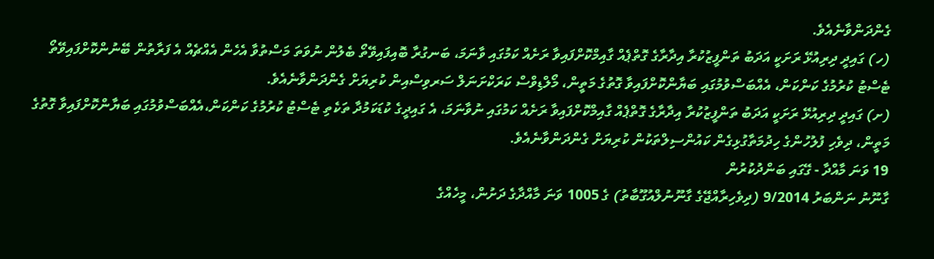ގެންދަންވާނެއެވެ.
(ހ) ގައިދީ ދިރިއުޅޭ ރަށަކީ އަދަބު ތަންފީޒުކުރާ އިދާރާގެ ގޮތްޕެއް ގާއިމްކޮށްފައިވާ ރަށެއް ކަމުގައި ވާނަމަ، ބަނގުރާ ބޮއިފައިވޭތޯ ބެލުން ނުވަތަ މަސްތުވާ އެހެން އެއްޗެއް އެ ފަރާތުން ބޭނުންކޮށްފައިވޭތޯ ޓެސްޓު ކުރުމުގެ ކަންކަން، އެއްބަސްވުމުގައި ބަޔާންކޮށްފައިވާ ގޮތުގެ މަތީން، މޯލްޑިވްސް ކަރަކްށަނަލް ސަރވިސްއިން ކުރިޔަށް ގެންދަންވާނެއެވެ.
(ށ) ގައިދީ ދިރިއުޅޭ ރަށަކީ އަދަބު ތަންފީޒުކުރާ އިދާރާގެ ގޮތްޕެއް ގާއިމްކޮށްފައިވާ ރަށެއް ކަމުގައި ނުވާނަމަ، އެ ގައިދީގެ ކުޑަކަމުދާ ތަކެތި ޓެސްޓު ކުރުމުގެ ކަންކަން،އެއްބަސްވުމުގައި ބަޔާންކޮށްފައިވާ ގޮތުގެ މަތީން، ދިވެހި ފުލުހުންގެ ހިދުމަތާގުޅިގެން ކައުންސިލްތަކުން ކުރިޔަށް ގެންދަންވާނެއެވެ.
19 ވަނަ މާއްދާ - ގޭގައި ބަންދުކުރުން
ގާނޫނު ނަންބަރު 9/2014 (ދިވެހިރާއްޖޭގެ ގާނޫނުލްއުގޫބާތު) ގެ 1005 ވަނަ މާއްދާގެ ދަށުން، މީހެއްގެ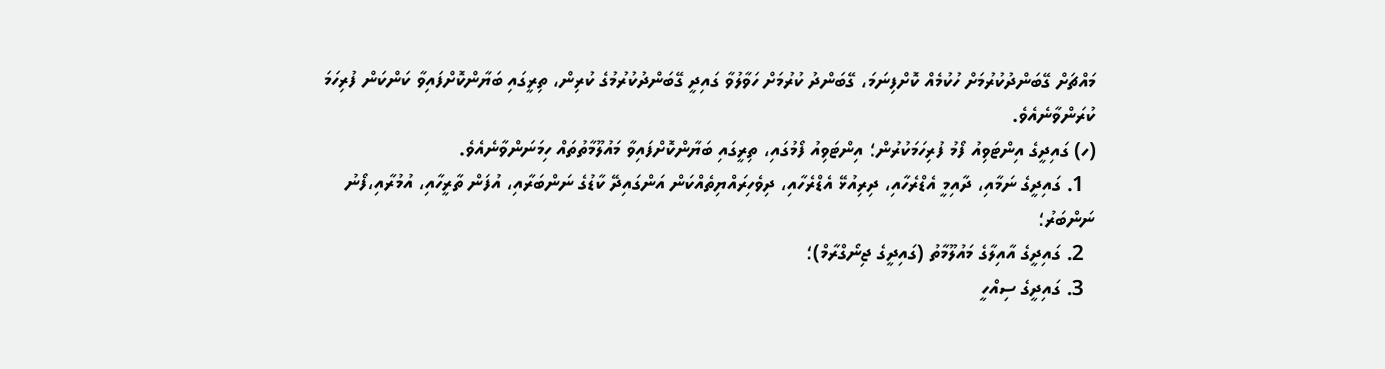މައްޗަށް ގޭބަންދުކުރުމަށް ހުކުމެއް ކޮށްފިނަމަ، ގޭބަންދު ކުރުމަށް ހަވާލުވާ ގައިދީ ގޭބަންދުކުރުމުގެ ކުރިން، ތިރީގައި ބަޔާންކޮށްފައިވާ ކަންކަން ފުރިހަމަ ކުރަންވާނެއެވެ.
(ހ) ގައިދީގެ އިންޓަވިއު ފޯމު ފުރިހަމަކުރުން؛ އިންޓަވިއު ފޯމުގައި، ތިރީގައި ބަޔާންކޮށްފައިވާ މައުލޫމާތުތައް ހިމަނަންވާނެއެވެ.
  1. ގައިދީގެ ނަމާއި، ދާއިމީ އެޑްރެހާއި، ދިރިއުޅޭ އެޑްރެހާއި، ދިވެހިރައްޔިތެއްކަން އަންގައިދޭ ކާޑުގެ ނަންބަރާއި، އުފަން ތާރީހާއި، އުމުރާއި،ފޯނު ނަންބަރު؛
  2. ގައިދީގެ އާއިލާގެ މައުލޫމާތު (ގައިދީގެ ޖިނޯގްރާމް)؛
  3. ގައިދީގެ ސިއްހީ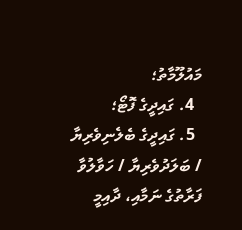މައުލޫމާތު؛
  4. ގައިދީގެ ފޮޓޯ؛
  5. ގައިދީގެ ބެލެނިވެރިޔާ / ބަލަދުވެރިޔާ / ހަވާލުވާ ފަރާތުގެ ނަމާއި، ދާއިމީ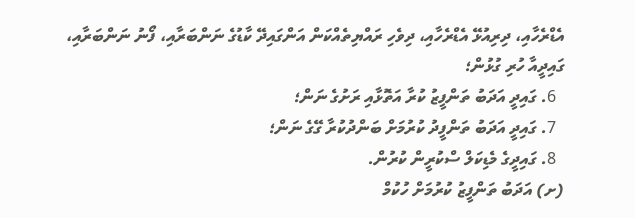އެޑްރެހާއި، ދިރިއުޅޭ އެޑްރެހާއި، ދިވެހި ރައްޔިތެއްކަން އަންގައިދޭ ކާޑުގެ ނަންބަރާއި، ފޯނު ނަންބަރާއި، ގައިދީއާ ހުރި ގުޅުން؛
  6. ގައިދީ އަދަބު ތަންފީޒު ކުރާ އަތޮޅާއި ރަށުގެ ނަން؛
  7. ގައިދީ އަދަބު ތަންފީދު ކުރުމަށް ބަންދުކުރާ ގޭގެ ނަން؛
  8. ގައިދީގެ މެޑިކަލް ސްކުރީން ކުރުން.
(ށ) އަދަބު ތަންފީޒު ކުރުމަށް ހުކުމް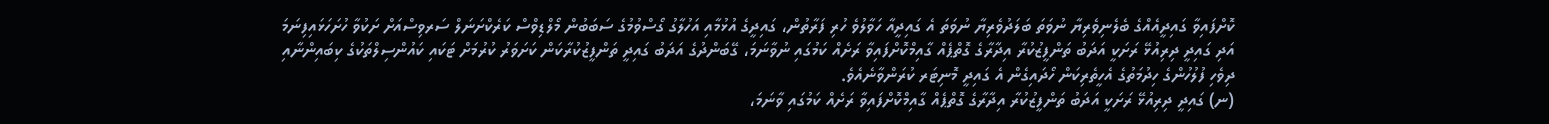ކޮށްފައިވާ ގައިދީއެއްގެ ބެލެނިވެރިޔާ ނުވަތަ ބަލަދުވެރިޔާ ނުވަތަ އެ ގައިދީއާ ހަވާލުވެ ހުރި ފަރާތުން، ގައިދީގެ އުޅުމާއި އަހުލާގު ގޯސްވުމުގެ ސަބަބުން މޯލްޑިވްސް ކަރެކްށަނަލް ސަރވިސްއަށް ށަކުވާ ހުށަހަޅައިފިނަމަ އަދި ގައިދީ ދިރިއުޅޭ ރަށަކީ އަދަބު ތަންފީޒުކުރާ އިދާރާގެ ގޮތްޕެއް ގާއިމްކޮށްފައިވާ ރަށެއް ކަމުގައި ނުވާނަމަ، ގޭބަންދުގެ އަދަބު ގައިދީ ތަންފީޒުކުރާކަން ކަށަވަރު ކުރުމަށް ޓަކައި ކައުންސިލްތަކުގެ ކިބައިންނާއި ދިވެހި ފުލުހުންގެ ހިދުމަތުގެ އެހީތެރިކަން ހޯދައިގެން އެ ގައިދީ މޮނިޓަރ ކުރަންވާނެއެވެ.
(ނ) ގައިދީ ދިރިއުޅޭ ރަށަކީ އަދަބު ތަންފީޒުކުރާ އިދާރާގެ ގޮތްޕެއް ގާއިމްކޮށްފައިވާ ރަށެއް ކަމުގައި ވާނަމަ،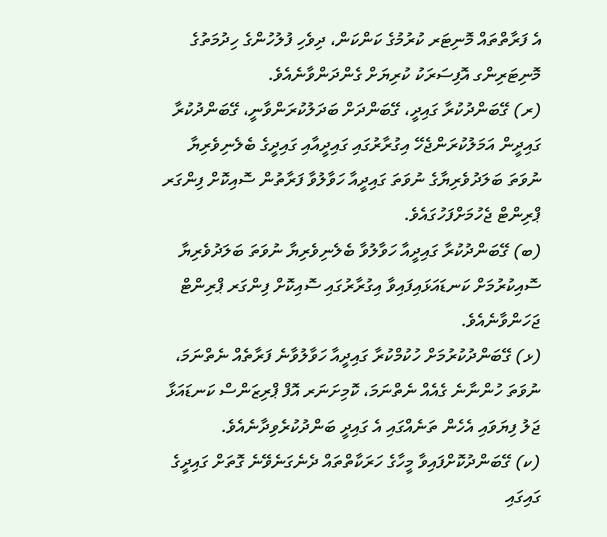އެ ފަރާތްތައް މޮނިޓަރ ކުރުމުގެ ކަންކަން، ދިވެހި ފުލުހުންގެ ހިދުމަތުގެ މޮނިޓަރިންގ އޮފިސަރަކު ކުރިޔަށް ގެންދަންވާނެއެވެ.
(ރ) ގޭބަންދުކުރާ ގައިދީ، ގޭބަންދަށް ބަދަލުކުރަންވާނީ، ގޭބަންދުކުރާ ގައިދީން އަމަލުކުރަންޖެހޭ އިގުރާރުގައި ގައިދީއާއި ގައިދީގެ ބެލެނިވެރިޔާ ނުވަތަ ބަލަދުވެރިޔާގެ ނުވަތަ ގައިދީއާ ހަވާލުވާ ފަރާތުން ސޮއިކޮށް ފިންގަރ ޕްރިންޓް ޖެހުމަށްފަހުގައެވެ.
(ބ) ގޭބަންދުކުރާ ގައިދީއާ ހަވާލުވާ ބެލެނިވެރިޔާ ނުވަތަ ބަލަދުވެރިޔާ ސޮއިކުރުމަށް ކަނޑައަޅައިފައިވާ އިގުރާރުގައި ސޮއިކޮށް ފިންގަރ ޕްރިންޓް ޖަހަންވާނެއެވެ.
(ޅ) ގޭބަންދުކުރުމަށް ހުކުމްކުރާ ގައިދީއާ ހަވާލުވާނެ ފަރާތެއް ނެތްނަމަ، ނުވަތަ ހުންނާނެ ގެއެއް ނެތްނަމަ، ކޮމިށަނަރ އޮފް ޕްރިޒަންސް ކަނޑައަޅާ ޖަލު ފިޔަވައި އެހެން ތަނެއްގައި އެ ގައިދީ ބަންދުކުރެވިދާނެއެވެ.
(ކ) ގޭބަންދުކޮށްފައިވާ މީހާގެ ހަރަކާތްތައް ދެނެގަނެވޭނެ ގޮތަށް ގައިދީގެ ގައިގައި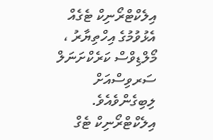އިލެކްޓްރޯނިކް ޓެގެއް އެޅުވުމުގެ އިހްތިޔާރު ، މޯލްޑިވްސް ކަރެކްށަނަލް ސަރވިސްއަށް ލިބިގެންވެއެވެ. އިލެކްޓްރޯނިކް ޓެގް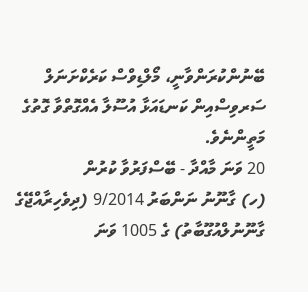ބޭނުންކުރަންވާނީ، މޯލްޑިވްސް ކަރެކްށަނަލް ސަރވިސްއިން ކަނޑައަޅާ އުސޫލާ އެއްގޮތްވާ ގޮތުގެ މަތީންނެވެ.
20 ވަނަ މާއްދާ - ބޭސްފަރުވާ ކުރުން
(ހ) ގާނޫނު ނަންބަރު 9/2014 (ދިވެހިރާއްޖޭގެ ގާނޫނުލްއުގޫބާތު) ގެ 1005 ވަނަ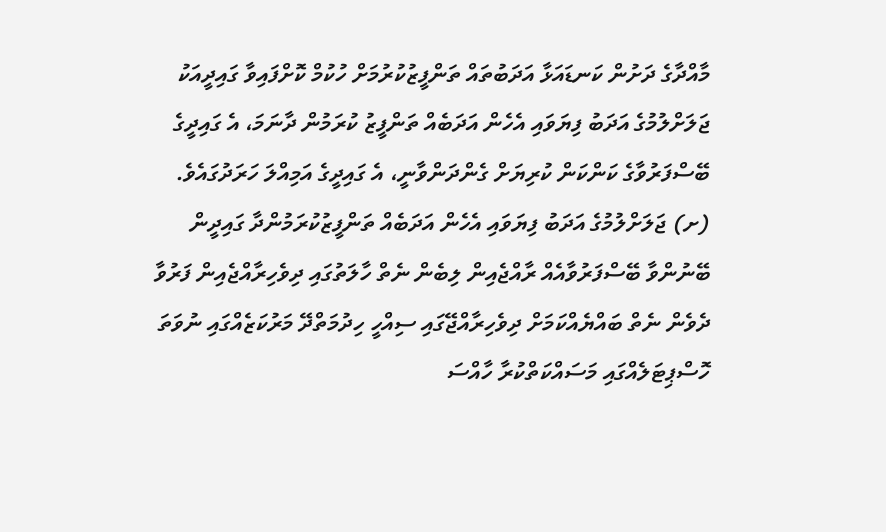މާއްދާގެ ދަށުން ކަނޑައަޅާ އަދަބުތައް ތަންފީޒުކުރުމަށް ހުކުމް ކޮށްފައިވާ ގައިދީއަކު ޖަލަށްލުމުގެ އަދަބު ފިޔަވައި އެހެން އަދަބެއް ތަންފީޒު ކުރަމުން ދާނަމަ، އެ ގައިދީގެ ބޭސްފަރުވާގެ ކަންކަން ކުރިޔަށް ގެންދަންވާނީ، އެ ގައިދީގެ އަމިއްލަ ހަރަދުގައެވެ.
(ށ) ޖަލަށްލުމުގެ އަދަބު ފިޔަވައި އެހެން އަދަބެއް ތަންފީޒުކުރަމުންދާ ގައިދީން ބޭނުންވާ ބޭސްފަރުވާއެއް ރާއްޖެއިން ލިބެން ނެތް ހާލަތުގައި ދިވެހިރާއްޖެއިން ފަރުވާ ދެވެން ނެތް ބައްޔެއްކަމަށް ދިވެހިރާއްޖޭގައި ސިއްހީ ހިދުމަތްދޭ މަރުކަޒެއްގައި ނުވަތަ ހޮސްޕިޓަލެއްގައި މަސައްކަތްކުރާ ހާއްސަ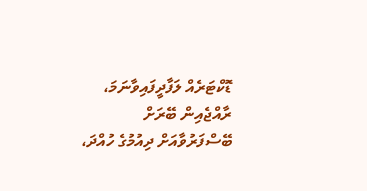ޑޮކްޓަރެއް ލަފާދީފައިވާނަމަ، ރާއްޖެއިން ބޭރަށް ބޭސްފަރުވާއަށް ދިއުމުގެ ހުއްދަ،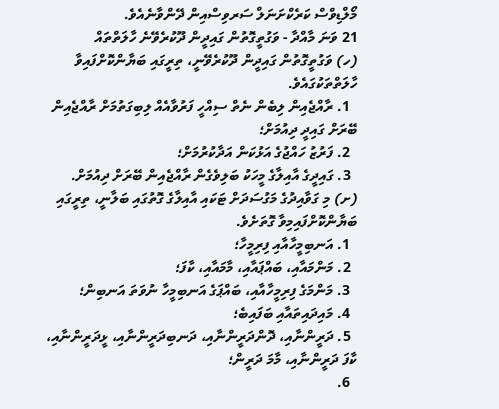މޯލްޑިވްސް ކަރެކްށަނަލް ސަރވިސްއިން ދޭންވާނެއެވެ.
21 ވަނަ މާއްދާ - ވަގުތީގޮތުން ގައިދީން ދޫކުރެވޭނެ ހާލަތްތައް
(ހ) ވަގުތީގޮތުން ގައިދީން ދޫކުރެވޭނީ، ތިރީގައި ބަޔާންކޮށްފައިވާ ހާލަތްތަކުގައެވެ.
  1. ރާއްޖެއިން ލިބެން ނެތް ސިއްހީ ފަރުވާއެއް ލިބިގަތުމަށް ރާއްޖެއިން ބޭރަށް ގައިދީ ދިއުމަށް؛
  2. ފަރުޒު ހައްޖުގެ އަޅުކަން އަދާކުރުމަށް؛
  3. ގައިދީގެ އާއިލާގެ މީހަކު ބަލިވެގެން ރާއްޖެއިން ބޭރަށް ދިއުމަށް.
(ށ) މި ގަވާއިދުގެ މަގުސަދަށް ޓަކައި އާއިލާގެ ގޮތުގައި ބަލާނީ، ތިރީގައި ބަޔާންކޮށްފައިމިވާ ގޮތަށެވެ.
  1. އަނބިމީހާއާއި ފިރިމީހާ؛
  2. މަންމައާއި، ބައްޕައާއި، މާމައާއި، ކާފަ؛
  3. މަންމަގެ ފިރިމީހާއާއި، ބައްޕަގެ އަނބިމީހާ ނުވަތަ އަނބިން؛
  4. މައިދައިތައާއި ބަފައިބެ؛
  5. ދަރީންނާއި، ދޮންދަރީންނާއި، ދަނބިދަރީންނާއި، ޅީދަރީންނާއި، ކާފަ ދަރީންނާއި، މާމަ ދަރީން؛
  6.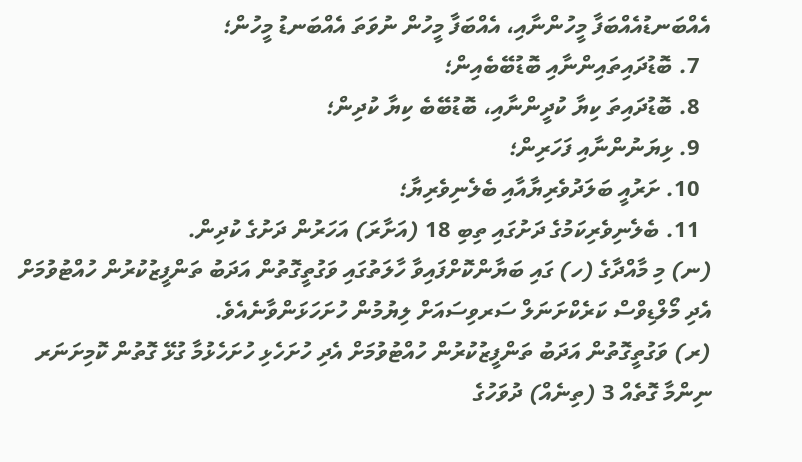އެއްބަނޑުއެއްބަފާ މީހުންނާއި، އެއްބަފާ މީހުން ނުވަތަ އެއްބަނޑު މީހުން؛
  7. ބޮޑުދައިތައިންނާއި ބޮޑުބޭބެއިން؛
  8. ބޮޑުދައިތަ ކިޔާ ކުދީންނާއި، ބޮޑުބޭބެ ކިޔާ ކުދިން؛
  9. ޅިޔަނުންނާއި ފަހަރިން؛
  10. ށަރުއީ ބަލަދުވެރިޔާއާއި ބެލެނިވެރިޔާ؛
  11. ބެލެނިވެރިކަމުގެ ދަށުގައި ތިބި 18 (އަށާރަ) އަހަރުން ދަށުގެ ކުދިން.
(ނ) މި މާއްދާގެ (ހ) ގައި ބަޔާންކޮށްފައިވާ ހާލަތުގައި ވަގުތީގޮތުން އަދަބު ތަންފީޒުކުރުން ހުއްޓުވުމަށް އެދި މޯލްޑިވްސް ކަރެކްށަނަލް ސަރވިސައަށް ލިޔުމުން ހުށަހަޅަންވާނެއެވެ.
(ރ) ވަގުތީގޮތުން އަދަބު ތަންފީޒުކުރުން ހުއްޓުވުމަށް އެދި ހުށަހެޅި ހުށަހެޅުމާ ގުޅޭ ގޮތުން ކޮމިށަނަރ ނިންމާ ގޮތެއް 3 (ތިނެއް) ދުވަހުގެ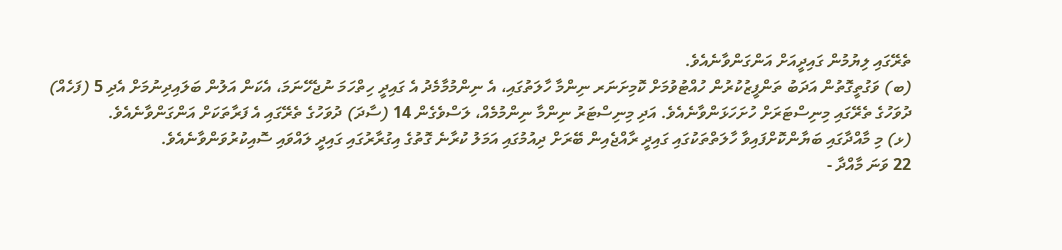ތެރޭގައި ލިޔުމުން ގައިދީއަށް އަންގަންވާނެއެވެ.
(ބ) ވަގުތީގޮތުން އަދަބު ތަންފީޒުކުރުން ހުއްޓުވުމަށް ކޮމިށަނަރ ނިންމާ ހާލަތުގައި، އެ ނިންމުމާމެދު އެ ގައިދީ ހިތްހަމަ ނުޖެހޭނަމަ، އެކަން އަލުން ބަލައިދިނުމަށް އެދި 5 (ފަހެއް) ދުވަހުގެ ތެރޭގައި މިނިސްޓަރަށް ހުށަހަޅަންވާނެއެވެ. އަދި މިނިސްޓަރު ނިންމާ ނިންމުމެއް، ލަސްވެގެން 14 (ސާދަ) ދުވަހުގެ ތެރޭގައި އެ ފަރާތަކަށް އަންގަންވާނެއެވެ.
(ޅ) މި މާއްދާގައި ބަޔާންކޮށްފައިވާ ހާލަތްތަކުގައި ގައިދީ ރާއްޖެއިން ބޭރަށް ދިއުމުގައި އަމަލު ކުރާނެ ގޮތުގެ އިގުރާރުގައި ގައިދީ ލައްވައި ސޮއިކުރުވަންވާނެއެވެ.
22 ވަނަ މާއްދާ -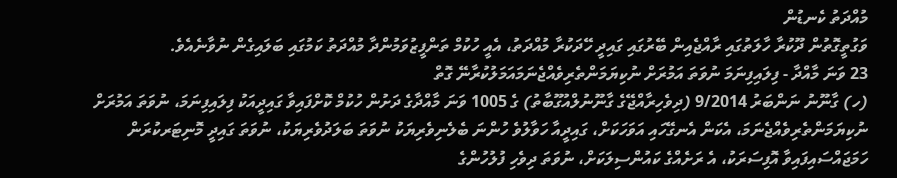މުއްދަތު ކެނޑުން
ވަގުތީގޮތުން ދޫކުރާ ހާލަތުގައި ރާއްޖެއިން ބޭރުގައި ގައިދީ ހޭދަކުރާ މުއްދަތު، އެއީ ހުކުމް ތަންފީޒުވަމުންދާ މުއްދަތު ކަމުގައި ބަލައިގެން ނުވާނެއެވެ.
23 ވަނަ މާއްދާ - ފިލައިފިނަމަ ނުވަތަ އަމުރަށް ނުކިޔަމަންތެރިވެއްޖެނަމައަމަލުކުރާނޭ ގޮތް
(ހ) ގާނޫނު ނަންބަރު 9/2014 (ދިވެހިރާއްޖޭގެ ގާނޫނުލްއުގޫބާތު) ގެ 1005 ވަނަ މާއްދާގެ ދަށުން ހުކުމް ކޮށްފައިވާ ގައިދީއަކު ފިލައިފިނަމަ، ނުވަތަ އަމުރަށް ނުކިޔަމަންތެރިވެއްޖެނަމަ، އެކަން އެނގޭހައި އަވަހަކަށް، ގައިދީއާ ހަވާލުވެ ހުންނަ ބެލެނިވެރިޔަކު ނުވަތަ ބަލަދުވެރިޔަކު، ނުވަތަ ގައިދީ މޮނިޓަރކުރަން ހަމަޖައްސައިފައިވާ އޮފިސަރަކު، އެ ރަށެއްގެ ކައުންސިލަކަށް، ނުވަތަ ދިވެހި ފުލުހުންގެ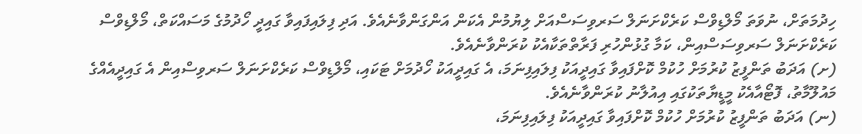ހިދުމަތަށް، ނުވަތަ މޯލްޑިވްސް ކަރެކްށަނަލް ސަރވިސަސްއަށް ލިޔުމުން އެކަން އަންގަންވާނެއެވެ. އަދި ފިލައިފައިވާ ގައިދީ ހޯދުމުގެ މަސައްކަތް، މޯލްޑިވްސް ކަރެކްށަނަލް ސަރވިސަސްއިން، ކަމާ ގުޅުންހުރި ފަރާތްތަކާއެކު ކުރަންވާނެއެވެ.
(ށ) އަދަބު ތަންފީޒު ކުރުމަށް ހުކުމް ކޮށްފައިވާ ގައިދީއަކު ފިލައިފިނަމަ، އެ ގައިދީއަކު ހޯދުމަށް ޓަކައި، މޯލްޑިވްސް ކަރެކްށަނަލް ސަރވިސްއިން އެ ގައިދީއެއްގެ މައުލޫމާތު، ފޮޓޯއާއެކު މީޑީޔާތަކުގައި އިއުލާނު ކުރަންވާނެއެވެ.
(ނ) އަދަބު ތަންފީޒު ކުރުމަށް ހުކުމް ކޮށްފައިވާ ގައިދީއަކު ފިލައިފިނަމަ،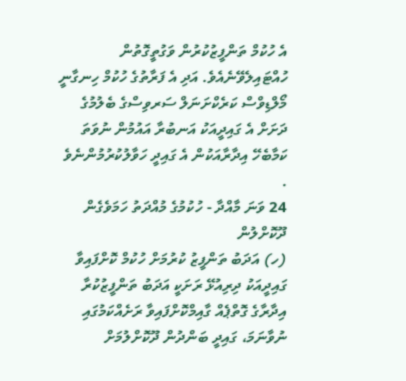އެ ހުކުމް ތަންފީޒުކުރުން ވަގުތީގޮތުން ހުއްޓައިލެވޭނެއެވެ. އަދި އެ ފަރާތުގެ ހުކުމް ހިނގާނީ މޯލްޑިވްސް ކަރެކްށަނަލް ސަރވިސްގެ ބެލުމުގެ ދަށަށް އެ ގައިދީއަކު އަނބުރާ އައުމުން ނުވަތަ ކަމާބެހޭ އިދާރާއަކުން އެ ގައިދީ ހަވާލުކުރުމުންނެވެ .
24 ވަނަ މާއްދާ - ހުކުމުގެ މުއްދަތު ހަމަވެގެން ދޫކޮށްލުން
(ހ) އަދަބު ތަންފީޒު ކުރުމަށް ހުކުމް ކޮށްފައިވާ ގައިދީއަކު ދިރިއުޅޭ ރަށަކީ އަދަބު ތަންފީޒުކުރާ އިދާރާގެ ގޮތްޕެއް ގާއިމްކޮށްފައިވާ ރަށެއްކަމުގައި ނުވާނަމަ، ގައިދީ ބަންދުން ދޫކޮށްލުމަށް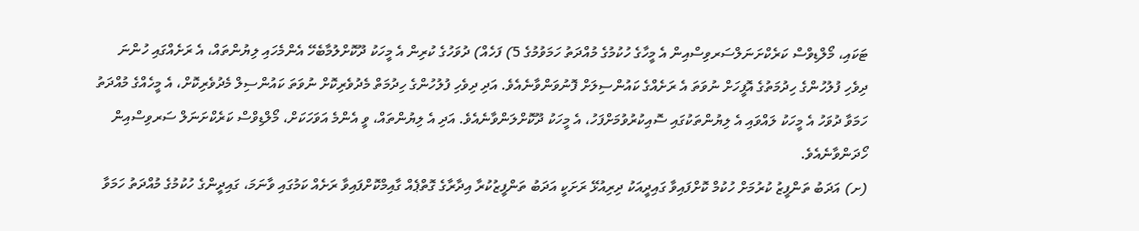ޓަކައި، މޯލްޑިވްސް ކަރެކްށަނަލްސަރވިސްއިން އެ މީހާގެ ހުކުމުގެ މުއްދަތު ހަމަވުމުގެ 5) ފަހެއް) ދުވަހުގެ ކުރިން އެ މީހަކު ދޫކޮށްލުމާބެހޭ އެންމެހައި ލިޔުންތައް، އެ ރަށެއްގައި ހުންނަ ދިވެހި ފުލުހުންގެ ހިދުމަތުގެ އޮފީހަށް ނުވަތަ އެ ރަށެއްގެ ކައުންސިލަށް ފޮނުވަންވާނެއެވެ. އަދި ދިވެހި ފުލުހުންގެ ހިދުމަތް މެދުވެރިކޮށް ނުވަތަ ކައުންސިލް މެދުވެރިކޮށް، އެ މީހެއްގެ މުއްދަތު ހަމަވާ ދުވަހު އެ މީހަކު ލައްވައި އެ ލިޔުންތަކުގައި ސޮއިކުރުވުމަށްފަހު، އެ މީހަކު ދޫކޮށްލަންވާނެއެވެ. އަދި އެ ލިޔުންތައް، ވީ އެންމެ އަވަހަކަށް، މޯލްޑިވްސް ކަރެކްށަނަލް ސަރވިސްއިން ހޯދަންވާނެއެވެ.
(ށ) އަދަބު ތަންފީޒު ކުރުމަށް ހުކުމް ކޮށްފައިވާ ގައިދީއަކު ދިރިއުޅޭ ރަށަކީ އަދަބު ތަންފީޒުކުރާ އިދާރާގެ ގޮތްޕެއް ގާއިމްކޮށްފައިވާ ރަށެއް ކަމުގައި ވާނަމަ، ގައިދީންގެ ހުކުމުގެ މުއްދަތު ހަމަވާ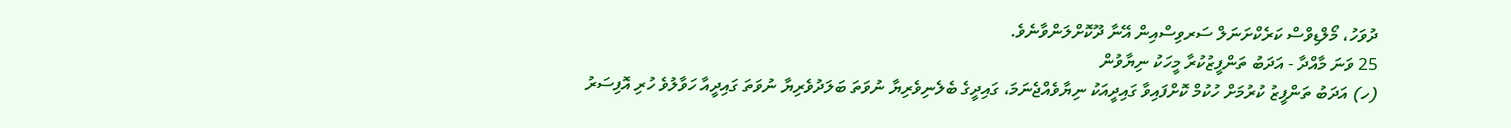ދުވަހު، މޯލްޑިވްސް ކަރެކްށަނަލް ސަރވިސްއިން އޭނާ ދޫކޮށްލަންވާނެވެ.
25 ވަނަ މާއްދާ - އަދަބު ތަންފީޒުކުރާ މީހަކު ނިޔާވުން
(ހ) އަދަބު ތަންފީޒު ކުރުމަށް ހުކުމް ކޮށްފައިވާ ގައިދީއަކު ނިޔާވެއްޖެނަމަ، ގައިދީގެ ބެލެނިވެރިޔާ ނުވަތަ ބަލަދުވެރިޔާ ނުވަތަ ގައިދީއާ ހަވާލުވެ ހުރި އޮފިސަރު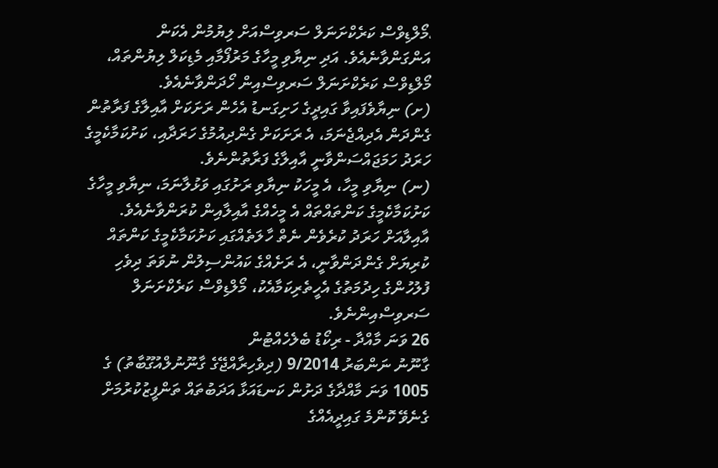،މޯލްޑިވްސް ކަރެކްށަނަލް ސަރވިސްއަށް ލިޔުމުން އެކަން އަންގަންވާނެއެވެ. އަދި ނިޔާވި މީހާގެ މަރުފޯމާއި މެޑިކަލް ލިޔުންތައް، މޯލްޑިވްސް ކަރެކްށަނަލް ސަރވިސްއިން ހޯދަންވާނެއެވެ.
(ށ) ނިޔާވެފައިވާ ގައިދީގެ ހަށިގަނޑު އެހެން ރަށަކަށް އާއިލާގެ ފަރާތުން ގެންދަން އެދިއްޖެނަމަ، އެ ރަށަކަށް ގެންދިއުމުގެ ހަރަދާއި، ކަށުކަމާކެމީގެ ހަރަދު ހަމަޖައްސަންވާނީ އާއިލާގެ ފަރާތުންނެވެ.
(ނ) ނިޔާވި މީހާ، އެ މީހަކު ނިޔާވި ރަށުގައި ވަޅުލާނަމަ، ނިޔާވި މީހާގެ ކަށުކަމާކެމީގެ ކަންތައްތައް އެ މީހެއްގެ އާއިލާއިން ކުރަންވާނެއެވެ. އާއިލާއަށް ހަރަދު ކުރެވެން ނެތް ހާލަތެއްގައި ކަށުކަމާކެމީގެ ކަންތައް ކުރިޔަށް ގެންދަންވާނީ، އެ ރަށެއްގެ ކައުންސިލުން ނުވަތަ ދިވެހި ފުލުހުންގެ ހިދުމަތުގެ އެހީތެރިކަމާއެކު، މޯލްޑިވްސް ކަރެކްށަނަލް ސަރވިސްއިންނެވެ.
26 ވަނަ މާއްދާ - ރިކޯޑު ބެލެހެއްޓުން
ގާނޫނު ނަންބަރު 9/2014 (ދިވެހިރާއްޖޭގެ ގާނޫނުލްއުގޫބާތު) ގެ 1005 ވަނަ މާއްދާގެ ދަށުން ކަނޑައަޅާ އަދަބުތައް ތަންފީޒުކުރުމަށް ގެނެވޭ ކޮންމެ ގައިދީއެއްގެ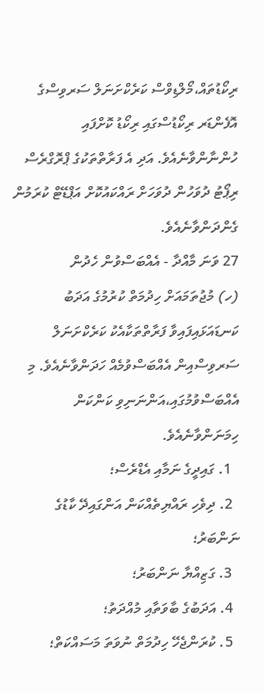ރިކޯޑުތައް،މޯލްޑިވްސް ކަރެކްށަނަލް ސަރވިސްގެ އޮފެންޑަރ ރިކޯޑުސްގައި ރިކޯޑު ކޮށްފައި ހުންނާންވާނެއެވެ. އަދި އެ ފަރާތްތަކުގެ ޕްރޮގްރެސް ރިޕޯޓު ދުވަހުން ދުވަހަށް ރައްކައުކޮށް އަޕްޑޭޓް ކުރަމުން ގެންދަންވާނެއެވެ.
27 ވަނަ މާއްދާ - އެއްބަސްވުން ހެދުން
(ހ) މުޖުތަމައަށް ހިދުމަތް ކުރުމުގެ އަދަބު ކަނޑައަޅައިފައިވާ ފަރާތްތަކާއެކު ކަރެކްށަނަލް ސަރވިސްއިން އެއްބަސްވުމެއް ހަދަންވާނެއެވެ. މި އެއްބަސްވުމުގައި،އަންނަނިވި ކަންކަން ހިމަނަންވާނެއެވެ.
  1. ގައިދީގެ ނަމާއި އެޑްރެސް؛
  2. ދިވެހި ރައްޔިތެއްކަން އަންގައިދޭ ކާޑުގެ ނަންބަރު؛
  3. ގަޒިއްޔާ ނަންބަރު؛
  4. އަދަބުގެ ބާވަތާއި މުއްދަތު؛
  5. ކުރަންޖެހޭ ހިދުމަތް ނުވަތަ މަސައްކަތް؛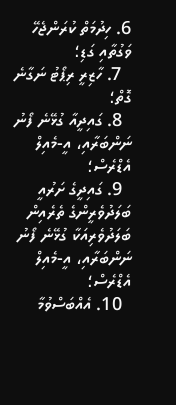6. ހިދުމަތް ކުރަންޖެހޭ ވަގުތާއި ގަޑި؛
  7. ހާޒިރީ ރިޕޯޓު ނަގާނެ ގޮތް؛
  8. ގައިދީއާ ގުޅޭނެ ފޯނު ނަންބަރާއި، އީ-މެއިލް އެޑްރެސް؛
  9. ގައިދީގެ ށަރުއީ ބަލަދުވެރީންގެ ތެރެއިން ބަލަދުވެރިއަކާ ގުޅޭނެ ފޯނު ނަންބަރާއި، އީ-މެއިލް އެޑްރެސް؛
  10. އެއްބަސްވުމާ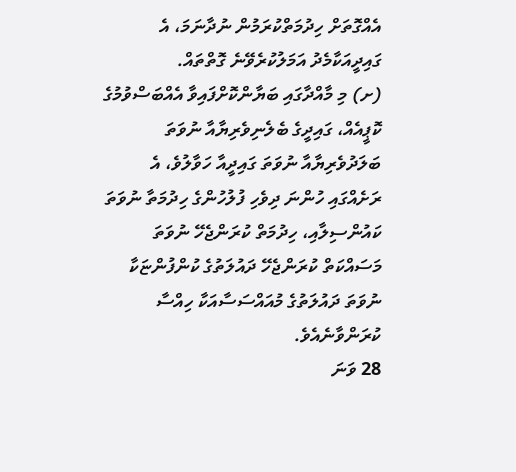އެއްގޮތަށް ހިދުމަތްކުރަމުން ނުދާނަމަ، އެ ގައިދީއަކާމެދު އަމަލުކުރެވޭނެ ގޮތްތައް.
(ށ) މި މާއްދާގައި ބަޔާންކޮށްފައިވާ އެއްބަސްވުމުގެ ކޮޕީއެއް، ގައިދީގެ ބެލެނިވެރިޔާއާ ނުވަތަ ބަލަދުވެރިޔާއާ ނުވަތަ ގައިދީއާ ހަވާލުވެ، އެ ރަށެއްގައި ހުންނަ ދިވެހި ފުލުހުންގެ ހިދުމަތާ ނުވަތަ ކައުންސިލާއި، ހިދުމަތް ކުރަންޖެހޭ ނުވަތަ މަސައްކަތް ކުރަންޖެހޭ ދައުލަތުގެ ކުންފުންޏަކާ ނުވަތަ ދައުލަތުގެ މުއައްސަސާއަކާ ހިއްސާ ކުރަންވާނެއެވެ.
28 ވަނަ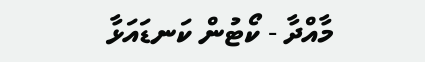މާއްދާ - ކޯޓުން ކަނޑައަޅާ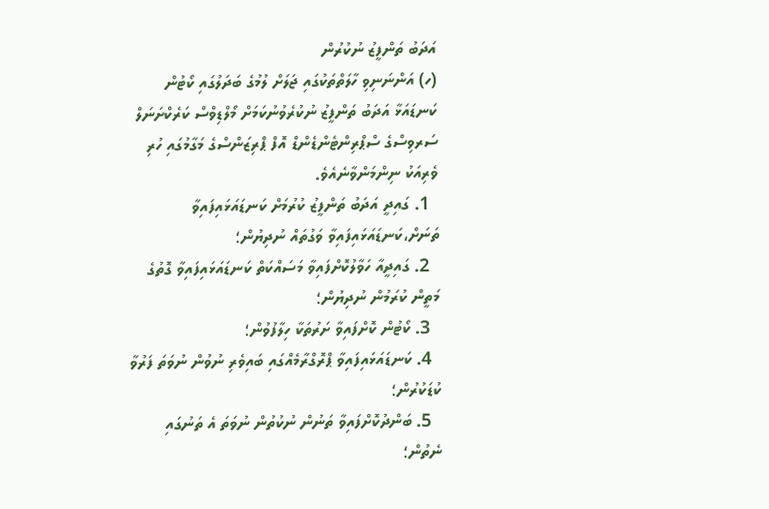އަދަބު ތަންފީޒު ނުކުރުން
(ހ) އަންނަނިވި ހާލަތްތަކުގައި ޖަލަށް ލުމުގެ ބަދަލުގައި ކޯޓުން ކަނޑައަޅާ އަދަބު ތަންފީޒު ނުކުރެވުނުކަމަށް މޯލްޑިވްސް ކަރެކްށަނަލް ސަރވިސްގެ ސްޕްރިންޓެންޑެންޑް އޮފް ޕްރިޒަންސްގެ މަގާމުގައި ހުރި ވެރިއަކު ނިންމަންވާނެއެވެ.
  1. ގައިދީ އަދަބު ތަންފީޒު ކުރުމަށް ކަނޑައަޅައިފައިވާ ތަނަށް،ކަނޑައަޅައިފައިވާ ވަގުތައް ނުދިޔުން؛
  2. ގައިދީއާ ހަވާލުކޮށްފައިވާ މަސައްކަތް ކަނޑައަޅައިފައިވާ ގޮތުގެ މަތީން ކުރަމުން ނުދިޔުން؛
  3. ކޯޓުން ކޮށްފައިވާ ށަރުތަކާ ހިލާފުވުން؛
  4. ކަނޑައަޅައިފައިވާ ޕްރޮގްރާމެއްގައި ބައިވެރި ނުވުން ނުވަތަ ފަރުވާ ކުޑަކުރުން؛
  5. ބަންދުކޮށްފައިވާ ތަނުން ނުކުތުން ނުވަތަ އެ ތަނުގައި ނެތުން؛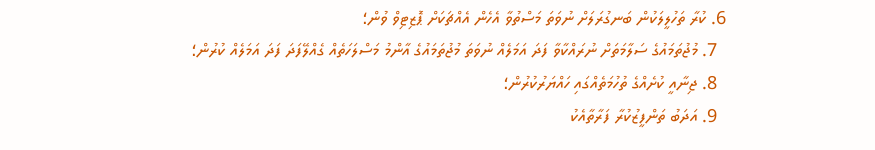6. ކުރާ ތަހުލީލަކުން ބަނގުރަލަށް ނުވަތަ މަސްތުވާ އެހެން އެއްޗަކަށް ޕޮޒިޓިވް ވުން؛
  7. މުޖުތަމައުގެ ސަލާމަތަށް ނުރައްކާވާ ފަދަ އަމަލެއް ނުވަތަ މުޖުތަމައުގެ އާންމު މަސްލަހަތެއް ގެއްލޭފަދަ ފަދަ އަމަލެއް ކުރުން؛
  8. ޖިނާއީ ކުށެއްގެ ތުހުމަތެއްގައި ހައްޔަރުކުރުން؛
  9. އަދަބު ތަންފީޒުކުރާ ފަރާތާއެކު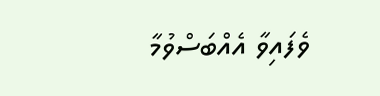ވެފައިވާ އެއްބަސްވުމާ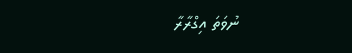ނުވަތަ އިގްރާރާ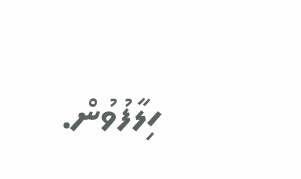ހިލާފުވުން.